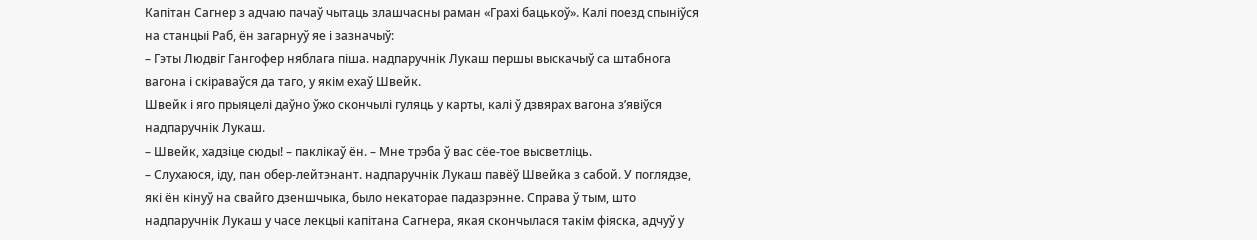Капітан Сагнер з адчаю пачаў чытаць злашчасны раман «Грахі бацькоў». Калі поезд спыніўся на станцыі Раб, ён загарнуў яе і зазначыў:
– Гэты Людвіг Гангофер няблага піша. надпаручнік Лукаш першы выскачыў са штабнога вагона і скіраваўся да таго, у якім ехаў Швейк.
Швейк і яго прыяцелі даўно ўжо скончылі гуляць у карты, калі ў дзвярах вагона з’явіўся надпаручнік Лукаш.
– Швейк, хадзіце сюды! – паклікаў ён. – Мне трэба ў вас сёе-тое высветліць.
– Слухаюся, іду, пан обер-лейтэнант. надпаручнік Лукаш павёў Швейка з сабой. У поглядзе, які ён кінуў на свайго дзеншчыка, было некаторае падазрэнне. Справа ў тым, што надпаручнік Лукаш у часе лекцыі капітана Сагнера, якая скончылася такім фіяска, адчуў у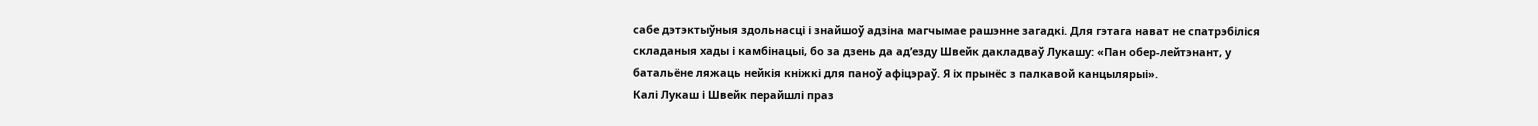сабе дэтэктыўныя здольнасці і знайшоў адзіна магчымае рашэнне загадкі. Для гэтага нават не спатрэбіліся складаныя хады і камбінацыі, бо за дзень да ад’езду Швейк дакладваў Лукашу: «Пан обер-лейтэнант, у батальёне ляжаць нейкія кніжкі для паноў афіцэраў. Я іх прынёс з палкавой канцылярыі».
Калі Лукаш і Швейк перайшлі праз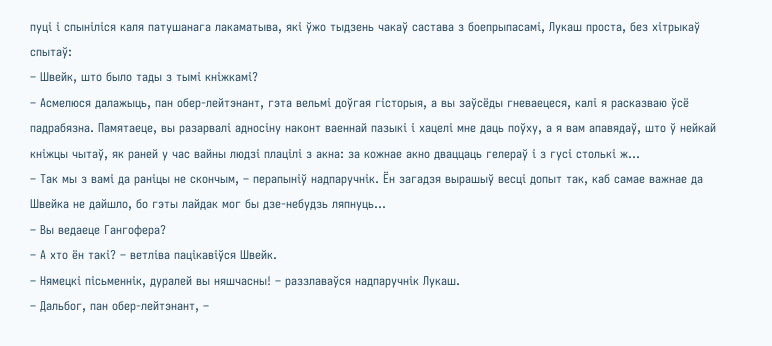пуці і спыніліся каля патушанага лакаматыва, які ўжо тыдзень чакаў састава з боепрыпасамі, Лукаш проста, без хітрыкаў спытаў:
– Швейк, што было тады з тымі кніжкамі?
– Асмелюся далажыць, пан обер-лейтэнант, гэта вельмі доўгая гісторыя, а вы заўсёды гневаецеся, калі я расказваю ўсё падрабязна. Памятаеце, вы разарвалі адносіну наконт ваеннай пазыкі і хацелі мне даць поўху, а я вам апавядаў, што ў нейкай кніжцы чытаў, як раней у час вайны людзі плацілі з акна: за кожнае акно дваццаць гелераў і з гусі столькі ж…
– Так мы з вамі да раніцы не скончым, – перапыніў надпаручнік. Ён загадзя вырашыў весці допыт так, каб самае важнае да Швейка не дайшло, бо гэты лайдак мог бы дзе-небудзь ляпнуць…
– Вы ведаеце Гангофера?
– А хто ён такі? – ветліва пацікавіўся Швейк.
– Нямецкі пісьменнік, дуралей вы няшчасны! – раззлаваўся надпаручнік Лукаш.
– Дальбог, пан обер-лейтэнант, –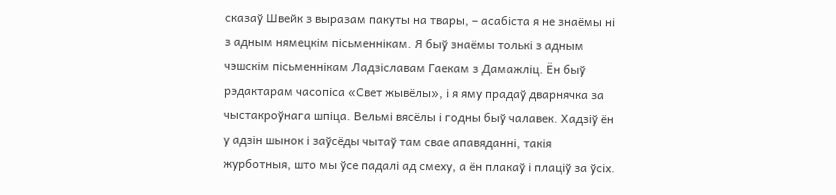сказаў Швейк з выразам пакуты на твары, – асабіста я не знаёмы ні з адным нямецкім пісьменнікам. Я быў знаёмы толькі з адным чэшскім пісьменнікам Ладзіславам Гаекам з Дамажліц. Ён быў рэдактарам часопіса «Свет жывёлы», і я яму прадаў дварнячка за чыстакроўнага шпіца. Вельмі вясёлы і годны быў чалавек. Хадзіў ён у адзін шынок і заўсёды чытаў там свае апавяданні, такія журботныя, што мы ўсе падалі ад смеху, а ён плакаў і плаціў за ўсіх.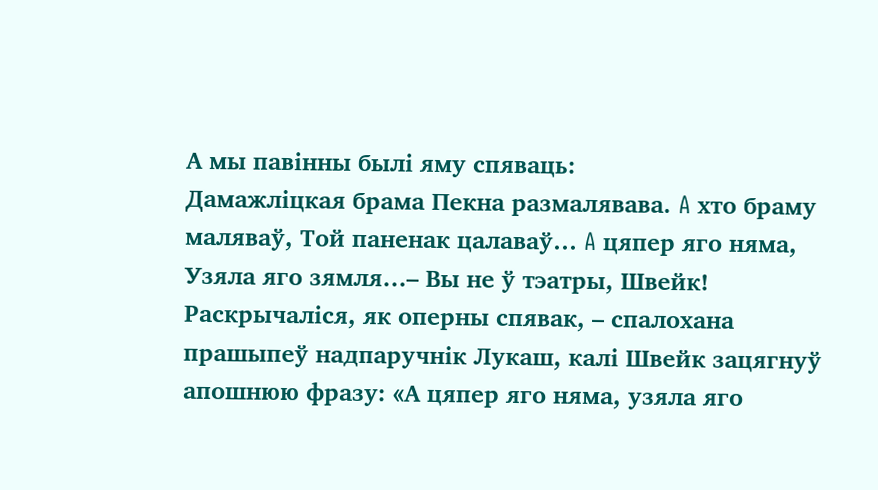А мы павінны былі яму спяваць:
Дамажліцкая брама Пекна размалявава. A хто браму маляваў, Той паненак цалаваў… A цяпер яго няма, Узяла яго зямля…– Вы не ў тэатры, Швейк! Раскрычаліся, як оперны спявак, – спалохана прашыпеў надпаручнік Лукаш, калі Швейк зацягнуў апошнюю фразу: «А цяпер яго няма, узяла яго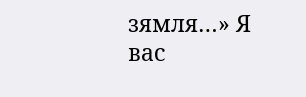зямля…» Я вас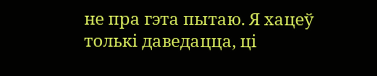не пра гэта пытаю. Я хацеў толькі даведацца, ці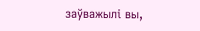заўважылі вы,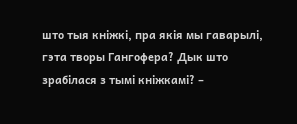што тыя кніжкі, пра якія мы гаварылі, гэта творы Гангофера? Дык што зрабілася з тымі кніжкамі? –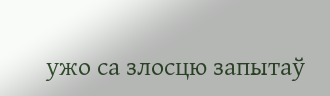ужо са злосцю запытаў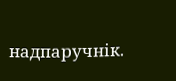надпаручнік.